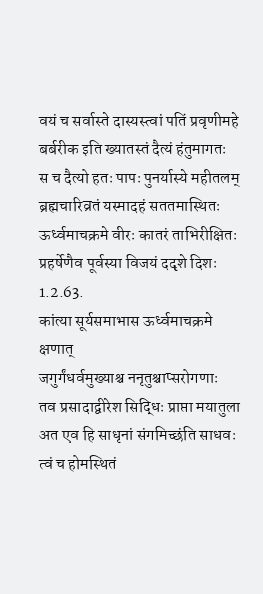वयं च सर्वास्ते दास्यस्त्वां पतिं प्रवृणीमहे
बर्बरीक इति ख्यातस्तं दैत्यं हंतुमागतः
स च दैत्यो हतः पापः पुनर्यास्ये महीतलम्
ब्रह्मचारिव्रतं यस्मादहं सततमास्थितः
ऊर्ध्वमाचक्रमे वीरः कातरं ताभिरीक्षितः
प्रहर्षेणैव पूर्वस्या विजयं ददृशे दिशः 1.2.63.
कांत्या सूर्यसमाभास ऊर्ध्वमाचक्रमे क्षणात्
जगुर्गंधर्वमुख्याश्च ननृतुश्चाप्सरोगणाः
तव प्रसादाद्वीरेश सिद्धिः प्राप्ता मयातुला
अत एव हि साधृनां संगमिच्छंति साधवः
त्वं च होमस्थितं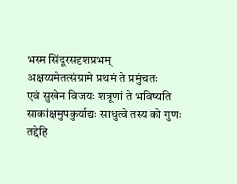भस्म सिंदूरसदृशप्रभम्
अक्षय्यमेतत्संग्रामे प्रथमं ते प्रमुंचतः
एवं सुखेन विजयः शत्रूणां ते भविष्यति
साकांक्षमुपकुर्याद्यः साधुत्वे तस्य को गुणः
तद्देहि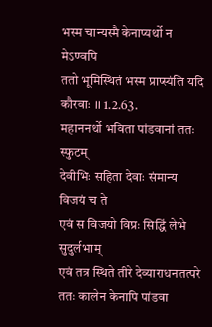भस्म चान्यस्मै केनाप्यर्थो न मेऽण्वपि
ततो भूमिस्थितं भस्म प्राप्स्यंति यदि कौरवाः ।। 1.2.63.
महाननर्थो भविता पांडवानां ततः स्फुटम्
देवीभिः सहिता देवाः संमान्य विजयं च ते
एवं स विजयो विप्रः सिद्धिं लेभे सुदुर्लभाम्
एवं तत्र स्थिते तीरे देव्याराधनतत्परे
ततः कालेन केनापि पांडवा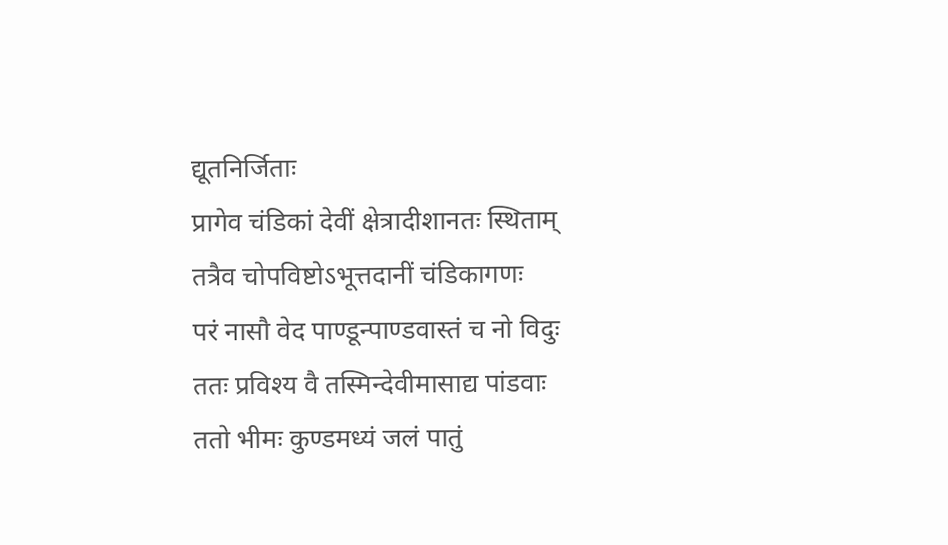द्यूतनिर्जिताः
प्रागेव चंडिकां देवीं क्षेत्रादीशानतः स्थिताम्
तत्रैव चोपविष्टोऽभूत्तदानीं चंडिकागणः
परं नासौ वेद पाण्डून्पाण्डवास्तं च नो विदुः
ततः प्रविश्य वै तस्मिन्देवीमासाद्य पांडवाः
ततो भीमः कुण्डमध्यं जलं पातुं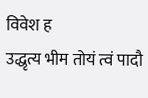विवेश ह
उद्धृत्य भीम तोयं त्वं पादौ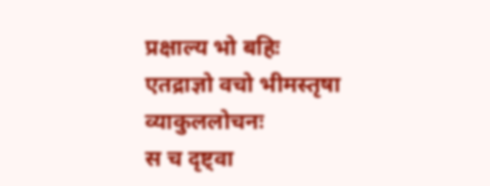प्रक्षाल्य भो बहिः
एतद्राज्ञो वचो भीमस्तृषा व्याकुललोचनः
स च दृष्ट्वा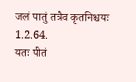जलं पातुं तत्रैव कृतनिश्चयः 1.2.64.
यतः पीतं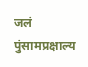जलं पुंसामप्रक्षाल्य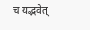च यद्भवेत्